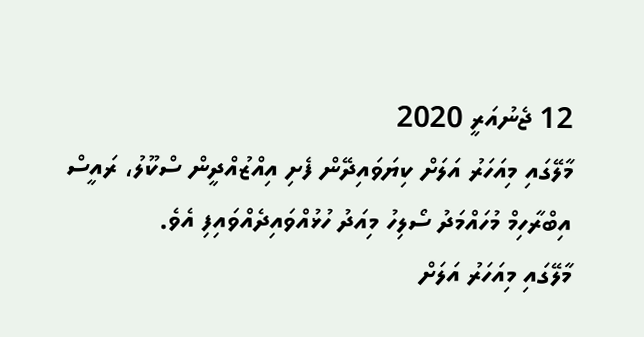12 ޖެނުއަރީ 2020
މާލޭގައި މިއަހަރު އަލަށް ކިޔަވައިދޭން ފެށި އިއްޒުއްދީން ސްކޫލު، ރައީސް އިބްރާހިމް މުހައްމަދު ސޯލިހު މިއަދު ހުޅުއްވައިދެއްވައިފި އެވެ.
މާލޭގައި މިއަހަރު އަލަށް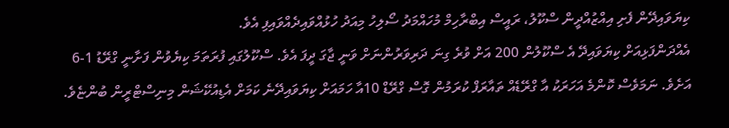ކިޔަވައިދޭން ފެށި އިއްޒުއްދީން ސްކޫލު، ރައީސް އިބްރާހިމް މުހައްމަދު ސޯލިހު މިއަދު ހުޅުއްވައިދެއްވައިފި އެވެ.
އެއްދަންފަޅިއަށް ކިޔަވައިދޭ އެ ސްކޫލުން 200 އަށް ވުރެ ގިނަ ދަރިވަރުންނަށް ވަނީ ޖާގަ ދީފަ އެވެ. ސްކޫލުގައި ފުރަތަމަ ކިޔެވުން ފަށާނީ ގްރޭޑު 1-6 އަށެވެ. ނަމަވެސް ކޮންމެ އަހަރަކު އާ ގްރޭޑެއް ތައާރަފް ކުރަމުން ގޮސް ގްރޭޑް 10އާ ހަމައަށް ކިޔަވައިދޭނެ ކަމަށް އެޑިއުކޭޝަން މިނިސްޓްރީން ބުންޏެވެ.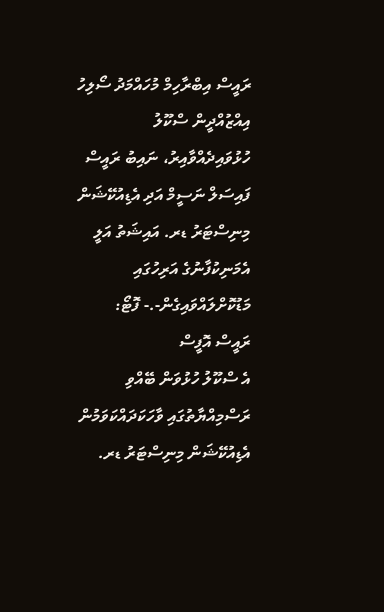ރައީސް އިބްރާހިމް މުހައްމަދު ސޯލިހު އިއްޒުއްދީން ސްކޫލު ހުޅުވައިދެއްވާއިރު، ނައިބު ރައީސް ފައިސަލް ނަސީމް އަދި އެޑިއުކޭޝަން މިނިސްޓަރު ޑރ. އައިޝަތު އަލީ އެމަނިކުފާނުގެ އަރިހުގައި މަޑުކޮށްލައްވައިގެން-.- ފޮޓޯ: ރައީސް އޮފީސް
އެ ސްކޫލު ހުޅުވަން ބޭއްވި ރަސްމިއްޔާތުގައި ވާހަކަދައްކަވަމުން އެޑިއުކޭޝަން މިނިސްޓަރު ޑރ.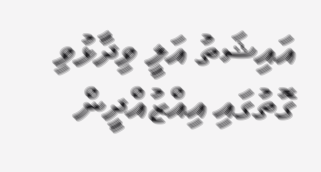އައިޝަތު އަލީ ވިދާޅުވި ގޮތުގައި އިއްޒުއްދީން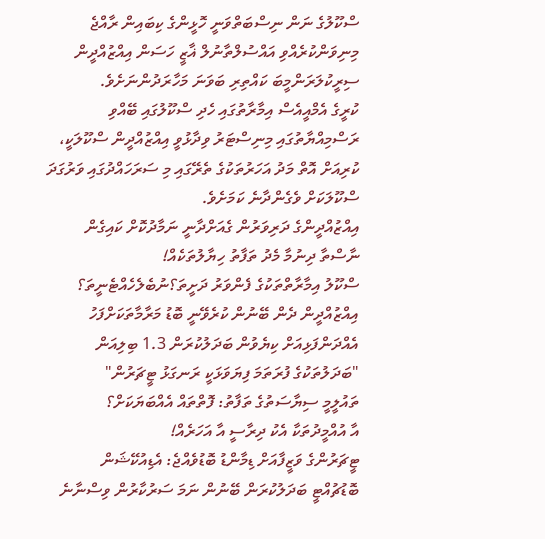ސްކޫލުގެ ނަން ނިސްބަތްވަނީ ހޮޅީންގެ ކިބައިން ރާއްޖެ މިނިވަންކުރެއްވި އައްސުލްތާނުލް ޣާޒީ ހަސަން އިއްޒުއްދީން ސިރީކުލަރަންމީބަ ކައްތިރި ބަވަނަ މަހާރަދުންނަށެވެ.
ކުރީގެ އެމްއީއެސް އިމާރާތުގައި ހެދި ސްކޫލުގައި ބޭއްވި ރަސްމިއްޔާތުގައި މިނިސްޓަރު ވިދާޅުވީ އިއްޒުއްދީން ސްކޫލަކީ، ކުރިއަށް އޮތް މަދު އަހަރުތަކުގެ ތެރޭގައި މި ސަރަހައްދުގައި ވަރުގަދަ ސްކޫލަކަށް ވެގެންދާނެ ކަމަށެވެ.
އިއްޒުއްދީންގެ ދަރިވަރުން ގެއަށްދާނީ ނަމާދުކޮށް ކައިގެން
ނާސްތާ ދިނުމާ މެދު ތަފާތު ހިޔާލުތަކެއް!
ސްކޫލު އިމާރާތްތަކުގެ ފެންވަރު ދަށީތަ؟ނުބެލެހެއްޓެނީތަ؟
އިއްޒުއްދީން ދެން ބޭނުން ކުރެވޭނީ ބޮޑު މަރާމާތަކަށްފަހު
އެއްދަންފަޅިއަށް ކިޔެވުން ބަދަލުކުރަން 1.3 ބިލިއަން
"ބަދަލުތަކުގެ ފުރަތަމަ ފިޔަވަޅަކީ ރަނގަޅު ޓީޗަރުން"
ތައުލީމީ ސިޔާސަތުގެ ތަފާތު: ފޮތްތައް އެއްބަޔަކަށް؟
އާ އުއްމީދުތަކާ އެކު ދިރާސީ އާ އަހަރެއް!
ޓީޗަރުންގެ ވަޒީފާއަށް ޑިމާންޑު ބޮޑުވެއްޖެ: އެޑިއުކޭޝަން
ބޮޑުޗުއްޓީ ބަދަލުކުރަން ބޭނުން ނަމަ ސަރުކާރުން ވިސްނާނެ